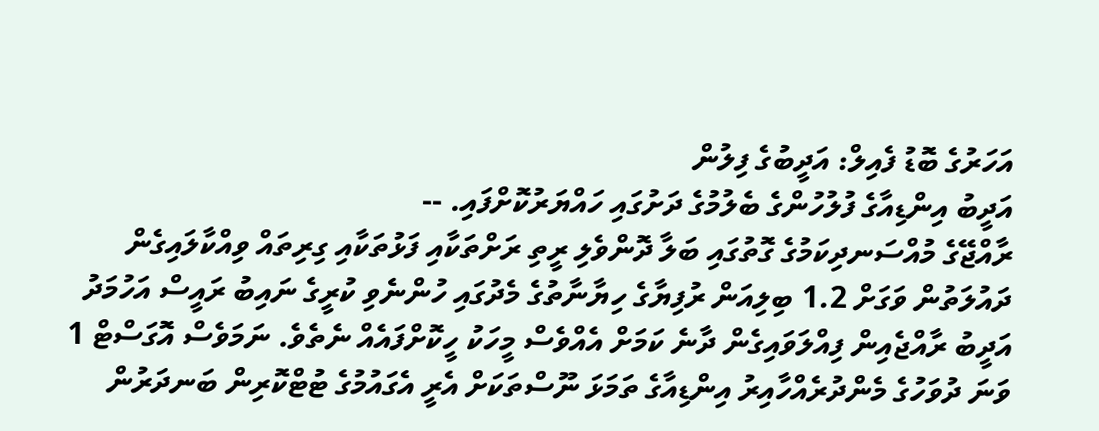އަހަރުގެ ބޮޑު ފެއިލް: އަދީބުގެ ފިލުން
އަދީބު އިންޑިއާގެ ފުލުހުންގެ ބެލުމުގެ ދަށުގައި ހައްޔަރުކޮށްފައި. --
ރާއްޖޭގެ މުއްސަނދިކަމުގެ ގޮތުގައި ބަލާ ދޮންވެލި ރީތި ރަށްތަކާއި ފަޅުތަކާއި ގިރިތައް ވިއްކާލައިގެން ދައުލަތުން ވަގަށް 1.2 ބިލިއަން ރުފިޔާގެ ހިޔާނާތުގެ މެދުގައި ހުންނެވި ކުރީގެ ނައިބު ރައީސް އަހުމަދު އަދީބު ރާއްޖެއިން ފިއްލަވައިގެން ދާނެ ކަމަށް އެއްވެސް މީހަކު ހީކޮށްފައެއް ނެތެވެ. ނަމަވެސް އޮގަސްޓް 1 ވަނަ ދުވަހުގެ މެންދުރެއްހާއިރު އިންޑިއާގެ ތަމަޅަ ނޫސްތަކަށް އެރީ އެގައުމުގެ ޓުޓްކޮރިން ބަނދަރުން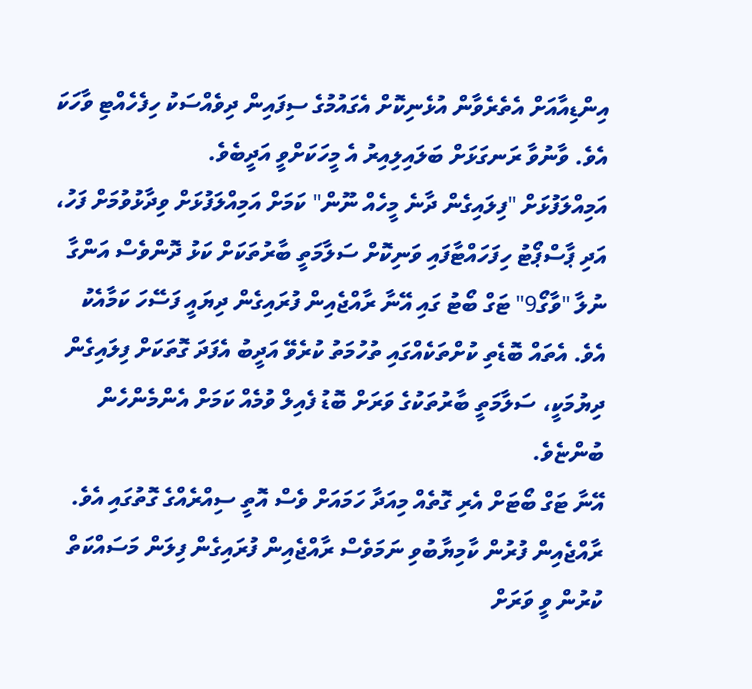އިންޑިއާއަށް އެތެރެވާން އުޅެނިކޮށް އެގައުމުގެ ސިފައިން ދިވެއްސަކު ހިފެހެއްޓި ވާހަކަ އެވެ. ވާނުވާ ރަނގަޅަށް ބަލައިލިއިރު އެ މީހަކަށްވީ އަދީބެވެ.
އަމިއްލަފުޅަށް "ފިލައިގެން ދާނެ މީހެއް ނޫން" ކަމަށް އަމިއްލަފުޅަށް ވިދާޅުވުމަށް ފަހު، އަދި ޕާސްޕޯޓު ހިފަހައްޓާފައި ވަނިކޮށް ސަލާމަތީ ބާރުތަކަށް ކަޅު ދޮންވެސް އަންގާ ނުލާ "ވާގޯ9" ޓަގް ބޯޓު ގައި އޭނާ ރާއްޖެއިން ފުރައިގެން ދިޔައީ ފަސޭހަ ކަމާއެކު އެވެ. އެތައް ބޮޑެތި ކުށްތަކެއްގައި ތުހުމަތު ކުރެވޭ އަދީބު އެފަދަ ގޮތަކަށް ފިލައިގެން ދިޔުމަކީ، ސަލާމަތީ ބާރުތަކުގެ ވަރަށް ބޮޑު ފެއިލް ވުމެއް ކަމަށް އެންމެންހެން ބުންޏެވެ.
އޭނާ ޓަގް ބޯޓަށް އެރި ގޮތެއް މިއަދާ ހަމައަށް ވެސް އޮތީ ސިއްރެއްގެ ގޮތުގައި އެވެ. ރާއްޖެއިން ފުރުން ކާމިޔާބުވި ނަމަވެސް ރާއްޖެއިން ފުރައިގެން ފިލަން މަސައްކަތް ކުރުން ވީ ވަރަށް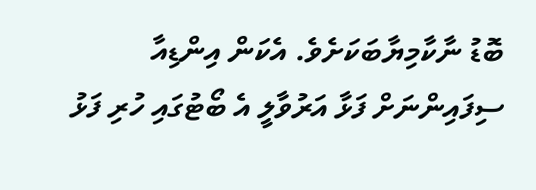ބޮޑު ނާކާމިޔާބަކަށެވެ. އެކަން އިންޑިއާ ސިފައިންނަށް ފަޅާ އަރުވާލީ އެ ބޯޓުގައި ހުރި ފަޅު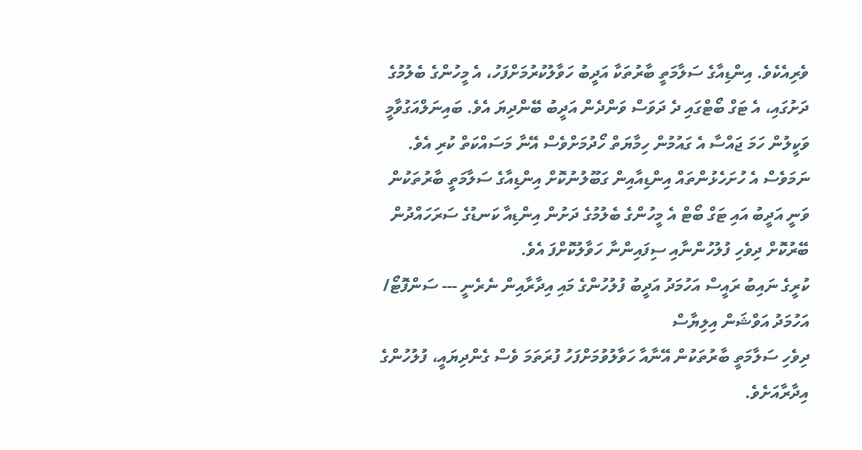ވެރިއެކެވެ. އިންޑިއާގެ ސަލާމަތީ ބާރުތަކާ އަދީބު ހަވާލުކުރުމަށްފަހު، އެ މީހުންގެ ބެލުމުގެ ދަށުގައި، އެ ޓަގް ބޯޓްގައި ދެ ދަވަސް ވަންދެން އަދީބު ބޭންދިޔަ އެވެ. ބައިނަލްއަގުވާމީ ވަކީލުން ހަމަ ޖައްސާ އެ ގައުމުން ހިމާޔަތް ހޯދުމަށްވެސް އޭނާ މަސައްކަތް ކުރި އެވެ.
ނަމަވެސް އެ ހުށަހެޅުންތައް އިންޑިއާއިން ގަބޫލުނުކޮށް އިންޑިއާގެ ސަލާމަތީ ބާރުތަކުން ވަނީ އަދީބު އައި ޓަގް ބޯޓް އެ މީހުންގެ ބެލުމުގެ ދަށުން އިންޑިއާ ކަނޑުގެ ސަރަހައްދުން ބޭރުކޮށް ދިވެހި ފުލުހުންނާއި ސިފައިންނާ ހަވާލުކޮށްފަ އެވެ.
ކުރީގެ ނައިބު ރައީސް އަހުމަދު އަދީބު ފުލުހުންގެ މައި އިދާރާއިން ނެރެނީ --- ސަންފޮޓޯ/ އަހުމަދު އަވްޝަން އިލިޔާސް
ދިވެހި ސަލާމަތީ ބާރުތަކުން އޭނާއާ ހަވާލުވުމަށްފަހު ފުރަތަމަ ވެސް ގެންދިޔައީ، ފުލުހުންގެ އިދާރާއަށެވެ.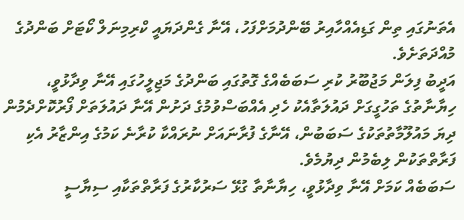އެތަނުގައި ތިން ގަޑިއެއްހާއިރު ބޭންދުމަށްފަހު، އޭނާ ގެންދަޔައީ ކްރިމިނަލް ކޯޓަށް ބަންދުގެ މުއްދަތަށެވެ.
އަދީބު ފިލަން މަޖުބޫރު ކުރި ސަބަބެއްގެ ގޮތުގައި ބަންދުގެ މަޖިލީހުގައި އޭނާ ވިދާޅުވީ، ހިޔާނާތުގެ ތަހުގީގަށް ދައުލަތާއެކު ހެދި އެއްބަސްވުމުގެ ދަށުން އޭނާ ދައުލަތަށް ފޯރުކޮށްދެމުން ދިޔަ މައުލޫމާތުތަކުގެ ސަބަބުން، އޭނާގެ ފުރާނައަށް ނުރައްކާ ކުރާނެ ކަމުގެ އިންޒާރު އެކި ފަރާތްތަކުން ލިބެމުން ދިޔުމެވެ.
ސަބަބެއް ކަމަށް އޭނާ ވިދާޅުވީ، ހިޔާނާތާ ގުޅޭ ސަރުކާރުގެ ފަރާތްތަކާއި ސިޔާސީ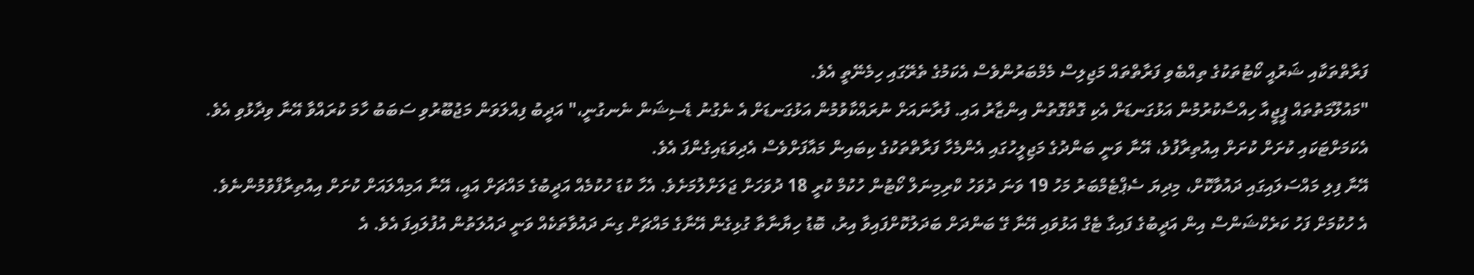ފަރާތްތަކާއި ޝަރުއީ ކޯޓުތަކުގެ ތިއްބެވި ފަރާތްތައް މަޖިލިސް މެމްބަރުންވެސް އެކަމުގެ ތެރޭގައި ހިމެނޭތީ އެވެ.
"މައުލޫމަތުތައް ޕީޖީއާ ހިއްސާކުރުމުން އަޅުގަނޑަށް އެކި ގޮތްގޮތުން އިންޒާރު އައި. ފުރާނައަށް ނުރައްކާވުމުން އަޅުގަނޑަށް އެ ނެގުނު ޑެސިޝަން ނެނގުނީ،" އަދީބު ފިއްލަވަން މަޖުބޫރުވި ސަބަބު ހާމަ ކުރައްވާ އޭނާ ވިދާޅުވި އެވެ.
އެކަމަށްޓަކައި ކުށަށް ކުށަށް އިއުތިރާފުވެ، އޭނާ ވަނީ ބަންދުގެ މަޖިލީހުގައި އެންމެހާ ފަރާތްތަކުގެ ކިބައިން މައާފަށްވެސް އެދިވަޑައިގެންފަ އެވެ.
އޭނާ ފިލި މައްސަލައިގައި ދައުވާކޮށް، މިދިޔަ ސެޕްޓެމްބަރު މަހު 19 ވަނަ ދުވަހު ކްރިމިނަލް ކޯޓުން ހުކުމް ކުރީ 18 ދުވަހަށް ޖަލަށްލުމަށެވެ. އެހާ ކުޑަ ހުކުމެއް އަދީބުގެ މައްޗަށް އައީ، އޭނާ އަމިއްލައަށް ކުށަށް އިއުތިރާފްވުމުންނެވެ.
އެ ހުކުމަށް ފަހު ކަރެކްޝަންސް އިން އަދީބުގެ ފައިގާ ޓެގް އަޅުވައި އޭނާ ގޭ ބަންދަށް ބަދަލުކޮށްފައިވާ އިރު، ބޮޑު ހިޔާނާތާ ގުޅިގެން އޭނާގެ މައްޗަށް ގިނަ ދައުވާތަކެއް ވަނީ ދައުލަތުން އުފުލައިފަ އެވެ. އެ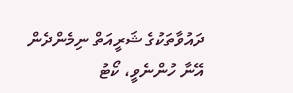ދައުވާތަކުގެ ޝަރީއަތް ނިމެންދެން އޭނާ ހުންނެވީ، ކޯޓު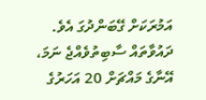އަމުރަކަށް ގޭބަންދުގަ އެވެ. ދައުވާތައް ސާބިތުވެއްޖެ ނަމަ، އޭނާގެ މައްޗަށް 20 އަހަރުގެ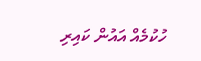ހުކުމެއް އައުން ކައިރި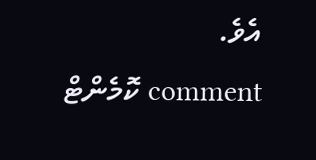އެވެ.
comment ކޮމެންޓް